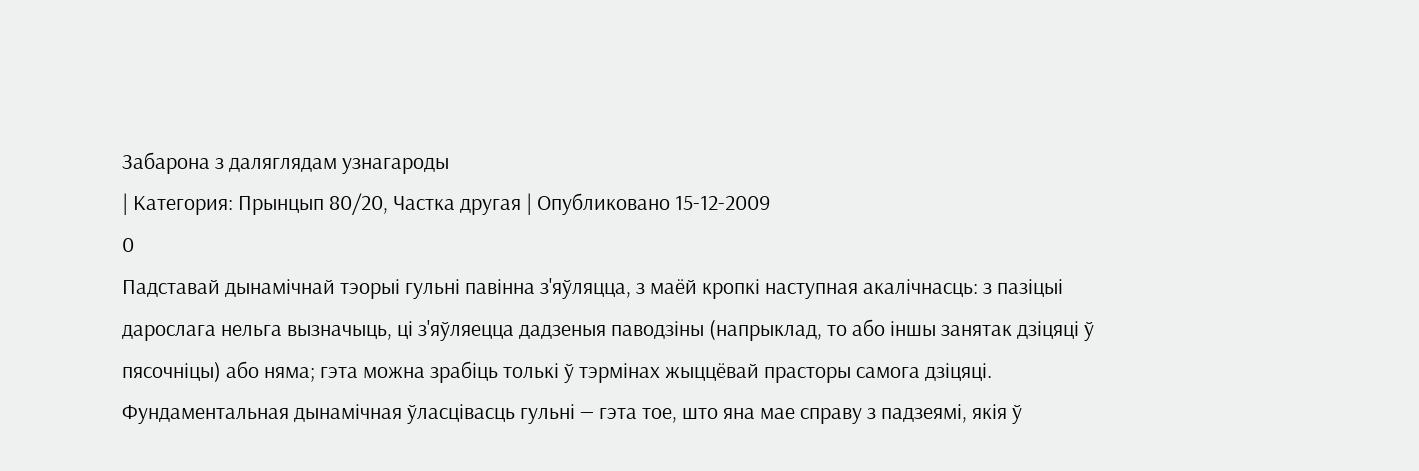Забарона з даляглядам узнагароды
| Категория: Прынцып 80/20, Частка другая | Опубликовано 15-12-2009
0
Падставай дынамічнай тэорыі гульні павінна з'яўляцца, з маёй кропкі наступная акалічнасць: з пазіцыі дарослага нельга вызначыць, ці з'яўляецца дадзеныя паводзіны (напрыклад, то або іншы занятак дзіцяці ў пясочніцы) або няма; гэта можна зрабіць толькі ў тэрмінах жыццёвай прасторы самога дзіцяці. Фундаментальная дынамічная ўласцівасць гульні — гэта тое, што яна мае справу з падзеямі, якія ў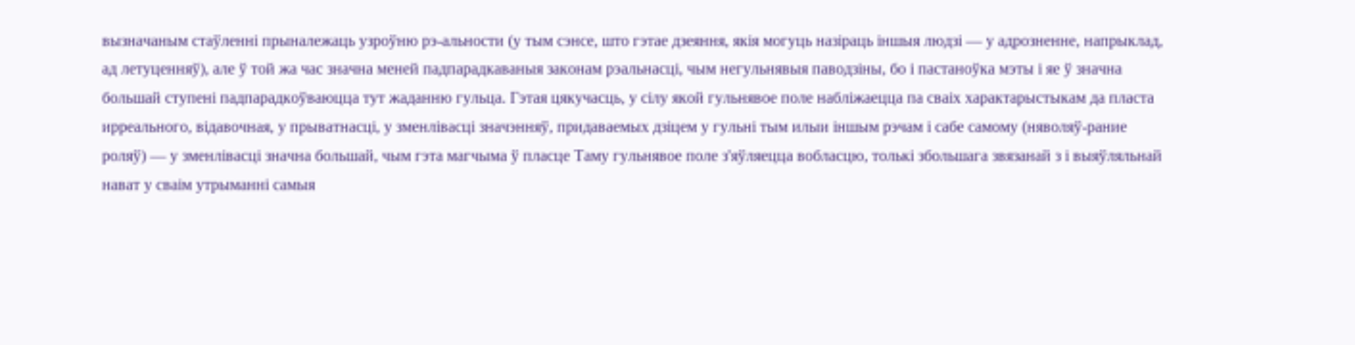вызначаным стаўленні прыналежаць узроўню рэ-альности (у тым сэнсе, што гэтае дзеяння, якія могуць назіраць іншыя людзі — у адрозненне, напрыклад, ад летуценняў), але ў той жа час значна меней падпарадкаваныя законам рэальнасці, чым негульнявыя паводзіны, бо і пастаноўка мэты і яе ў значна большай ступені падпарадкоўваюцца тут жаданню гульца. Гэтая цякучасць, у сілу якой гульнявое поле набліжаецца па сваіх характарыстыкам да пласта ирреального, відавочная, у прыватнасці, у зменлівасці значэнняў, придаваемых дзіцем у гульні тым илыи іншым рэчам і сабе самому (няволяў-рание роляў) — у зменлівасці значна большай, чым гэта магчыма ў пласце Таму гульнявое поле з'яўляецца вобласцю, толькі збольшага звязанай з і выяўляльнай нават у сваім утрыманні самыя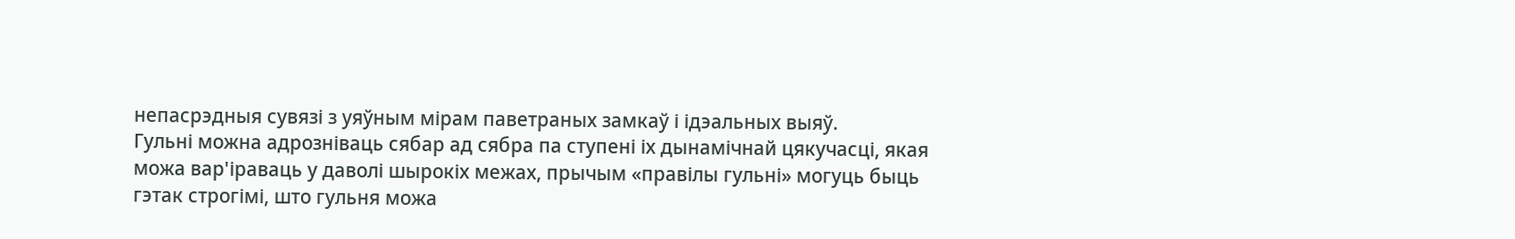непасрэдныя сувязі з уяўным мірам паветраных замкаў і ідэальных выяў.
Гульні можна адрозніваць сябар ад сябра па ступені іх дынамічнай цякучасці, якая можа вар'іраваць у даволі шырокіх межах, прычым «правілы гульні» могуць быць гэтак строгімі, што гульня можа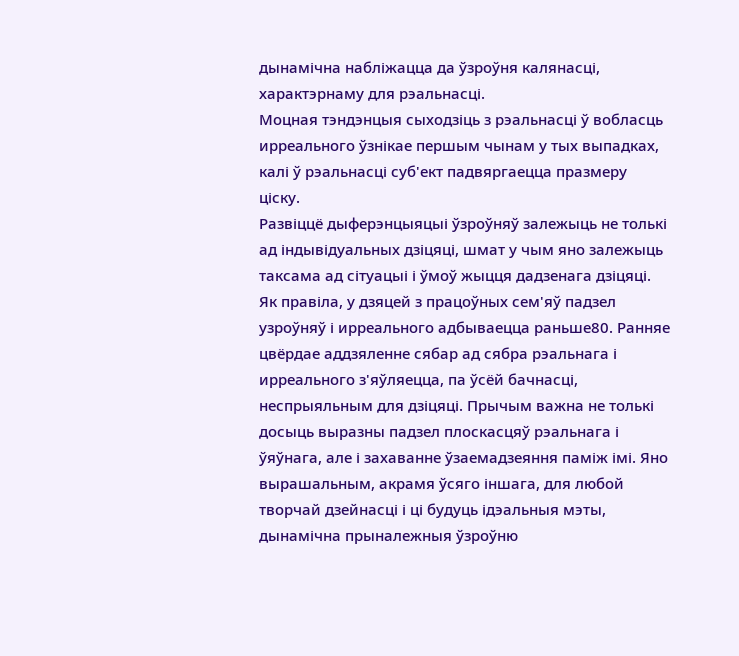дынамічна набліжацца да ўзроўня калянасці, характэрнаму для рэальнасці.
Моцная тэндэнцыя сыходзіць з рэальнасці ў вобласць ирреального ўзнікае першым чынам у тых выпадках, калі ў рэальнасці суб'ект падвяргаецца празмеру ціску.
Развіццё дыферэнцыяцыі ўзроўняў залежыць не толькі ад індывідуальных дзіцяці, шмат у чым яно залежыць таксама ад сітуацыі і ўмоў жыцця дадзенага дзіцяці. Як правіла, у дзяцей з працоўных сем'яў падзел узроўняў і ирреального адбываецца раньше80. Ранняе цвёрдае аддзяленне сябар ад сябра рэальнага і ирреального з'яўляецца, па ўсёй бачнасці, неспрыяльным для дзіцяці. Прычым важна не толькі досыць выразны падзел плоскасцяў рэальнага і ўяўнага, але і захаванне ўзаемадзеяння паміж імі. Яно вырашальным, акрамя ўсяго іншага, для любой творчай дзейнасці і ці будуць ідэальныя мэты, дынамічна прыналежныя ўзроўню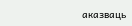аказваць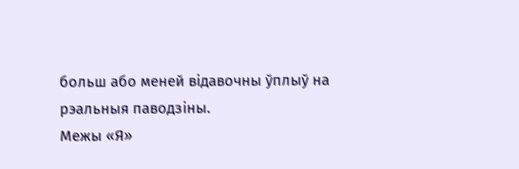больш або меней відавочны ўплыў на рэальныя паводзіны.
Межы «Я»